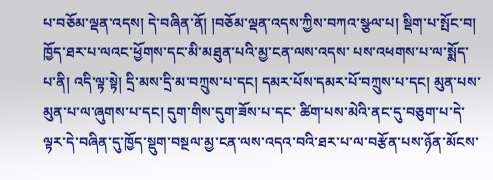པ་བཅོམ་ལྡན་འདས། དེ་བཞིན་ནོ། །བཅོམ་ལྡན་འདས་ཀྱིས་བཀའ་སྩལ་པ། སྡིག་པ་སྤོང་བ། ཁྱོད་ཐར་པ་ལའང་ཕྱོགས་དང་མི་མཐུན་པའི་མྱ་ངན་ལས་འདས་ པས་འཕགས་པ་ལ་སྨོད་པ་ནི། འདི་ལྟ་སྟེ། དྲི་མས་དྲི་མ་བཀྲུས་པ་དང། དམར་པོས་དམར་པོ་བཀྲུས་པ་དང། མུན་པས་མུན་པ་ལ་ཞུགས་པ་དང། དུག་གིས་དུག་ཟོས་པ་དང་ ཚིག་པས་མེའི་ནང་དུ་བཅུག་པ་དེ་ལྟར་དེ་བཞིན་དུ་ཁྱོད་སྡུག་བསྔལ་མྱ་ངན་ལས་འདའ་བའི་ཐར་པ་ལ་བརྩོན་པས་ཉོན་མོངས་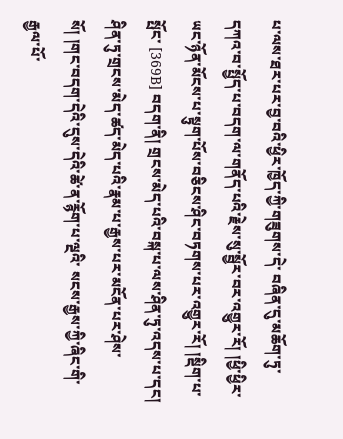པ་ལས་ཐར་པར་བྱ་བའི་ཕྱིར་ཁྱོད་ཀྱི་གཟུགས་དེ་ བཞིན་དུ་མཆོག་ཏུ་དཀའ་བ་སྤྱོད་པ་བདག་ལ་གནོད་པའི་རྗེས་སུ་སྦྱོར་བར་འགྱུར་རོ། །ཕྱི་ཕྱིར་ཡང་ཉོན་མོངས་པ་སྟུག་པོས་བཅིངས་ཤིང་བཏགས་པར་འགྱུར་རོ། །སྡིག་པ་སྤོང་ [369B] བདག་ནི། གྲངས་མེད་པའི་བསྐ་པ་ལས་ཤིན་ཏུ་འདས་པ་དང། ཤིན་ཏུ་གྲངས་མེད་ཚད་མེད་པའི་རྣམ་པ་རྒྱས་པར་མངོན་པར་ཤེས་སོ། །གང་བདག་དེའི་དུས་དེའི་ཚེ་ན་རྙོག་པ་ལྔའི་ སངས་རྒྱས་ཀྱི་ཞིང་གི་རྒྱལ་པོ་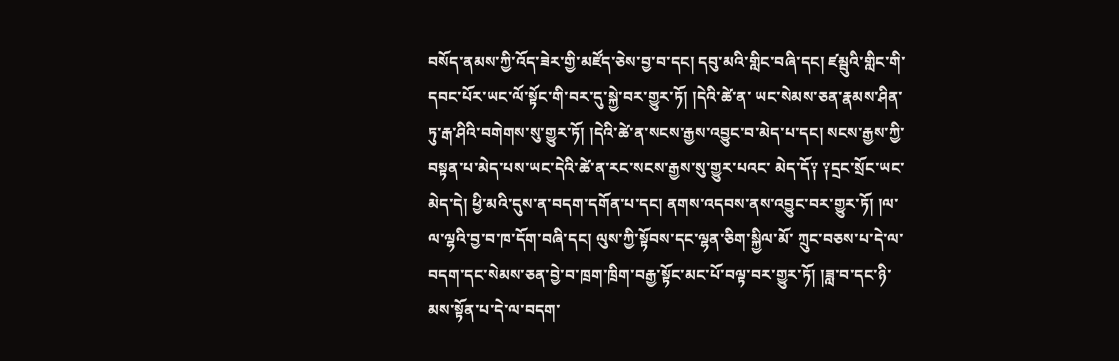བསོད་ནམས་ཀྱི་འོད་ཟེར་གྱི་མཛོད་ཅེས་བྱ་བ་དང། དབུ་མའི་གླིང་བཞི་དང། ཛམྦུའི་གླིང་གི་དབང་པོར་ཡང་ལོ་སྟོང་གི་བར་དུ་སྐྱེ་བར་གྱུར་ཏོ། །དེའི་ཚེ་ན་ ཡང་སེམས་ཅན་རྣམས་ཤིན་ཏུ་རྒ་ཤིའི་བགེགས་སུ་གྱུར་ཏོ། །དེའི་ཚེ་ན་སངས་རྒྱས་འབྱུང་བ་མེད་པ་དང། སངས་རྒྱས་ཀྱི་བསྟན་པ་མེད་པས་ཡང་དེའི་ཚེ་ན་རང་སངས་རྒྱས་སུ་གྱུར་པའང་ མེད་དོ༑ ༑དྲང་སྲོང་ཡང་མེད་དེ། ཕྱི་མའི་དུས་ན་བདག་དགོན་པ་དང། ནགས་འདབས་ནས་འབྱུང་བར་གྱུར་ཏོ། །ལ་ལ་ལྷའི་བྱ་བ་ཁ་དོག་བཞི་དང། ལུས་ཀྱི་སྟོབས་དང་ལྷན་ཅིག་སྐྱིལ་མོ་ ཀྲུང་བཅས་པ་དེ་ལ་བདག་དང་སེམས་ཅན་བྱེ་བ་ཁྲག་ཁྲིག་བརྒྱ་སྟོང་མང་པོ་བལྟ་བར་གྱུར་ཏོ། །ཟླ་བ་དང་ཉི་མས་སྟོན་པ་དེ་ལ་བདག་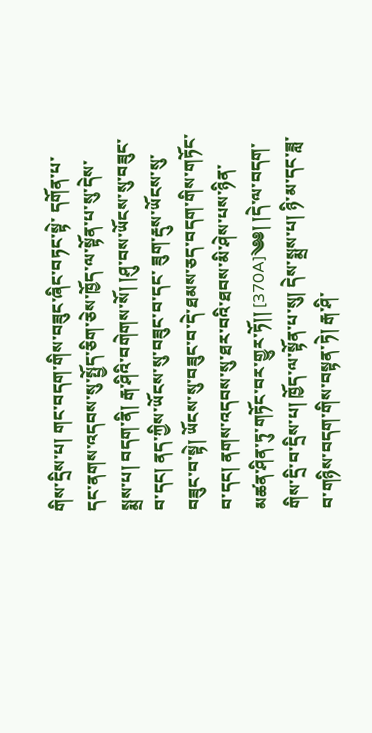གིས་དྲིས་པ། གང་བདག་གིས་བཟུང་ཞིང་བཏང་སྟེ་ དགོན་པ་དང་ནགས་འདབས་སུ་སྤྱོད་ཅིག་ཅེས་ཁྱོད་ལ་སྟོན་པ་སུ་དེས་སྨྲས་པ། བདག་ནི། རྒ་ཤིའི་བགེགས་སོ། །ཤུ་བས་ཡོངས་སུ་བཟུང་བ་དང། ནད་ཀྱིས་ཡོངས་སུ་བཟུང་བ་དང་ ཟུག་རྡུས་ཡོངས་སུ་བཟུང་བ་སྟེ། ཡོངས་སུ་བཟུང་བ་དེ་ཐམས་ཅད་བདག་གིས་གཏོང་བ་དང། ནགས་འདབས་སུ་ཐར་བའི་ཐབས་མི་ཤེས་པས་ཉིན་མཚན་ཤིན་ཏུ་གཏོང་བར་གྱུར་ཏོ།། [370A]༄༅། །དེ་ལ་བདག་གིས་དྲི་བ་དྲིས་པ། ཁྱོད་ལ་སྟོན་པ་སུ། དེས་སྨྲས་པ། ཉི་མ་དང་ཟླ་བ་གཉིས་བདག་གིས་བསྟན་ཏེ། རྒ་ཤི་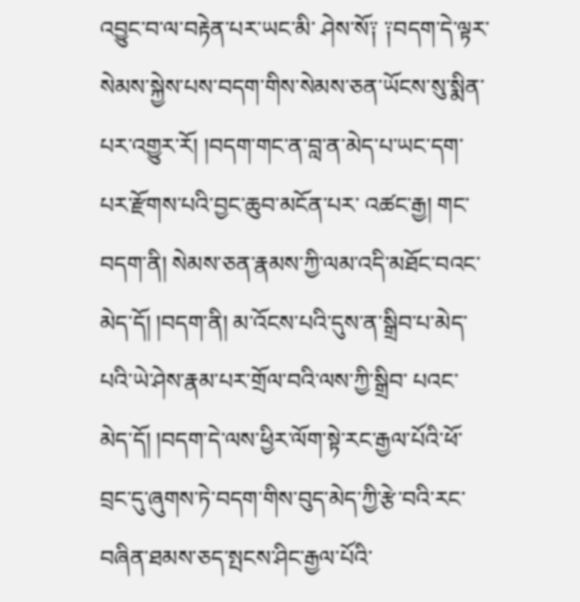འབྱུང་བ་ལ་བརྟེན་པར་ཡང་མི་ ཤེས་སོ༑ ༑བདག་དེ་ལྟར་སེམས་སྐྱེས་པས་བདག་གིས་སེམས་ཅན་ཡོངས་སུ་སྨིན་པར་འགྱུར་རོ། །བདག་གང་ན་བླ་ན་མེད་པ་ཡང་དག་པར་རྫོགས་པའི་བྱང་ཆུབ་མངོན་པར་ འཚང་རྒྱ། གང་བདག་ནི། སེམས་ཅན་རྣམས་ཀྱི་ལམ་འདི་མཐོང་བའང་མེད་དོ། །བདག་ནི། མ་འོངས་པའི་དུས་ན་སྒྲིབ་པ་མེད་པའི་ཡེ་ཤེས་རྣམ་པར་གྲོལ་བའི་ལས་ཀྱི་སྒྲིབ་ པའང་མེད་དོ། །བདག་དེ་ལས་ཕྱིར་ལོག་སྟེ་རང་རྒྱལ་པོའི་ཕོ་བྲང་དུ་ཞུགས་ཏེ་བདག་གིས་བུད་མེད་ཀྱི་རྩེ་བའི་རང་བཞིན་ཐམས་ཅད་སྤངས་ཤིང་རྒྱལ་པོའི་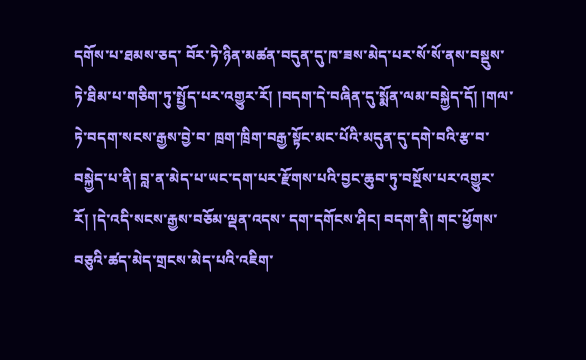དགོས་པ་ཐམས་ཅད་ བོར་ཏེ་ཉིན་མཚན་བདུན་དུ་ཁ་ཟས་མེད་པར་སོ་སོ་ནས་བསྡུས་ཏེ་ཐིམ་པ་གཅིག་ཏུ་སྤྱོད་པར་འགྱུར་རོ། །བདག་དེ་བཞིན་དུ་སྨོན་ལམ་བསྐྱེད་དོ། །གལ་ཏེ་བདག་སངས་རྒྱས་བྱེ་བ་ ཁྲག་ཁྲིག་བརྒྱ་སྟོང་མང་པོའི་མདུན་དུ་དགེ་བའི་རྩ་བ་བསྐྱེད་པ་ནི། བླ་ན་མེད་པ་ཡང་དག་པར་རྫོགས་པའི་བྱང་ཆུབ་ཏུ་བསྔོས་པར་འགྱུར་རོ། །དེ་འདི་སངས་རྒྱས་བཅོམ་ལྡན་འདས་ དག་དགོངས་ཤིང། བདག་ནི། གང་ཕྱོགས་བཅུའི་ཚད་མེད་གྲངས་མེད་པའི་འཇིག་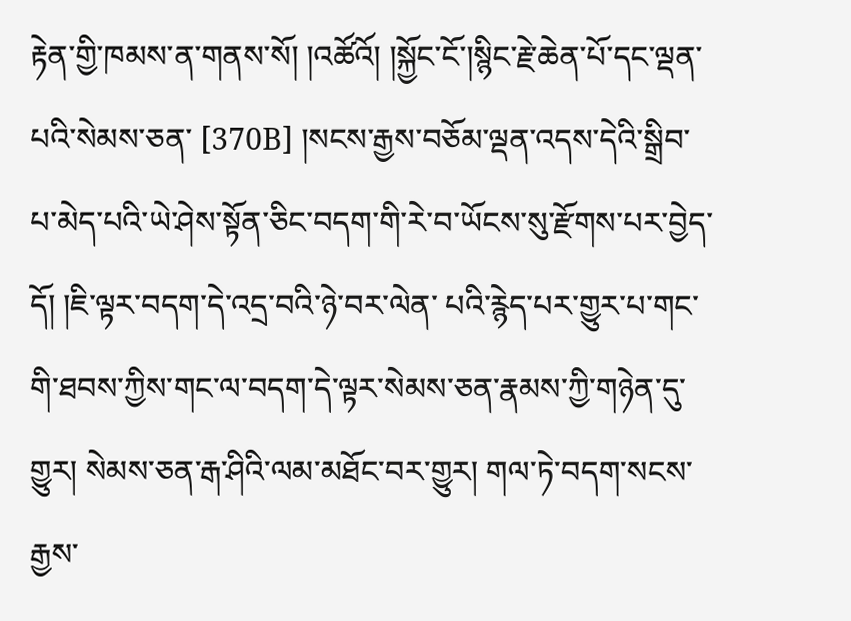རྟེན་གྱི་ཁམས་ན་གནས་སོ། །འཚོའོ། །སྐྱོང་ངོ་།སྙིང་རྗེ་ཆེན་པོ་དང་ལྡན་པའི་སེམས་ཅན་ [370B] །སངས་རྒྱས་བཅོམ་ལྡན་འདས་དེའི་སྒྲིབ་པ་མེད་པའི་ཡེ་ཤེས་སྟོན་ཅིང་བདག་གི་རེ་བ་ཡོངས་སུ་རྫོགས་པར་བྱེད་དོ། །ཇི་ལྟར་བདག་དེ་འདྲ་བའི་ཉེ་བར་ལེན་ པའི་རྙེད་པར་གྱུར་པ་གང་གི་ཐབས་ཀྱིས་གང་ལ་བདག་དེ་ལྟར་སེམས་ཅན་རྣམས་ཀྱི་གཉེན་དུ་གྱུར། སེམས་ཅན་རྒ་ཤིའི་ལམ་མཐོང་བར་གྱུར། གལ་ཏེ་བདག་སངས་རྒྱས་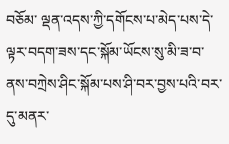བཅོམ་ ལྡན་འདས་ཀྱི་དགོངས་པ་མེད་པས་དེ་ལྟར་བདག་ཟས་དང་སྐོམ་ཡོངས་སུ་མི་ཟ་བ་ནས་བཀྲེས་ཤིང་སྐོམ་པས་ཤི་བར་བྱས་པའི་བར་དུ་མནར་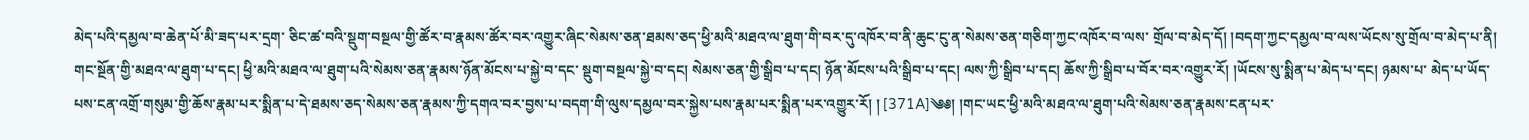མེད་པའི་དམྱལ་བ་ཆེན་པོ་མི་ཟད་པར་དྲག་ ཅིང་ཚ་བའི་སྡུག་བསྔལ་གྱི་ཚོར་བ་རྣམས་ཚོར་བར་འགྱུར་ཞིང་སེམས་ཅན་ཐམས་ཅད་ཕྱི་མའི་མཐའ་ལ་ཐུག་གི་བར་དུ་འཁོར་བ་ནི་ཆུང་ངུ་ན་སེམས་ཅན་གཅིག་ཀྱང་འཁོར་བ་ལས་ གྲོལ་བ་མེད་དོ། །བདག་ཀྱང་དམྱལ་བ་ལས་ཡོངས་སུ་གྲོལ་བ་མེད་པ་ནི། གང་སྔོན་གྱི་མཐའ་ལ་ཐུག་པ་དང། ཕྱི་མའི་མཐའ་ལ་ཐུག་པའི་སེམས་ཅན་རྣམས་ཉོན་མོངས་པ་སྐྱེ་བ་དང་ སྡུག་བསྔལ་སྐྱེ་བ་དང། སེམས་ཅན་གྱི་སྒྲིབ་པ་དང། ཉོན་མོངས་པའི་སྒྲིབ་པ་དང། ལས་ཀྱི་སྒྲིབ་པ་དང། ཆོས་ཀྱི་སྒྲིབ་པ་བོར་བར་འགྱུར་རོ། །ཡོངས་སུ་སྨིན་པ་མེད་པ་དང། ཉམས་པ་ མེད་པ་ཡོད་པས་ངན་འགྲོ་གསུམ་གྱི་ཆོས་རྣམ་པར་སྨིན་པ་དེ་ཐམས་ཅད་སེམས་ཅན་རྣམས་ཀྱི་དགའ་བར་བྱས་པ་བདག་གི་ལུས་དམྱལ་བར་སྐྱེས་པས་རྣམ་པར་སྨིན་པར་འགྱུར་རོ། ། [371A]༄༅། །གང་ཡང་ཕྱི་མའི་མཐའ་ལ་ཐུག་པའི་སེམས་ཅན་རྣམས་ངན་པར་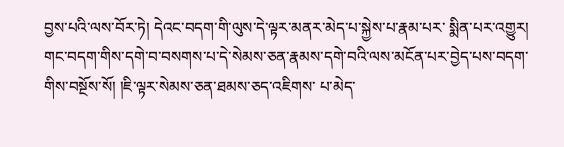བྱས་པའི་ལས་བོར་ཏེ། དེའང་བདག་གི་ལུས་དེ་ལྟར་མནར་མེད་པ་སྐྱེས་པ་རྣམ་པར་ སྨིན་པར་འགྱུར། གང་བདག་གིས་དགེ་བ་བསགས་པ་དེ་སེམས་ཅན་རྣམས་དགེ་བའི་ལས་མངོན་པར་བྱེད་པས་བདག་གིས་བསྔོས་སོ། །ཇི་ལྟར་སེམས་ཅན་ཐམས་ཅད་འཇིགས་ པ་མེད་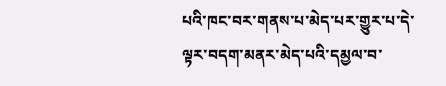པའི་ཁང་བར་གནས་པ་མེད་པར་གྱུར་པ་དེ་ལྟར་བདག་མནར་མེད་པའི་དམྱལ་བ་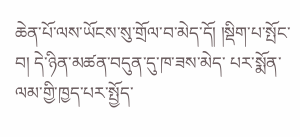ཆེན་པོ་ལས་ཡོངས་སུ་གྲོལ་བ་མེད་དོ། །སྡིག་པ་སྤོང་བ། དེ་ཉིན་མཚན་བདུན་དུ་ཁ་ཟས་མེད་ པར་སྨོན་ལམ་གྱི་ཁྱད་པར་སྤྱོད་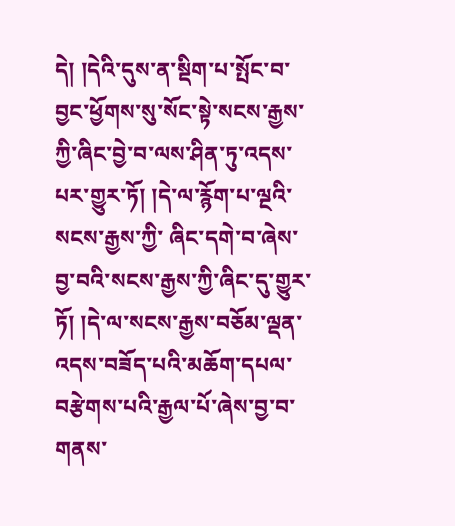དེ། །དེའི་དུས་ན་སྡིག་པ་སྤོང་བ་བྱང་ཕྱོགས་སུ་སོང་སྟེ་སངས་རྒྱས་ཀྱི་ཞིང་བྱེ་བ་ལས་ཤིན་ཏུ་འདས་པར་གྱུར་ཏོ། །དེ་ལ་རྙོག་པ་ལྔའི་སངས་རྒྱས་ཀྱི་ ཞིང་དགེ་བ་ཞེས་བྱ་བའི་སངས་རྒྱས་ཀྱི་ཞིང་དུ་གྱུར་ཏོ། །དེ་ལ་སངས་རྒྱས་བཅོམ་ལྡན་འདས་བཟོད་པའི་མཆོག་དཔལ་བརྩེགས་པའི་རྒྱལ་པོ་ཞེས་བྱ་བ་གནས་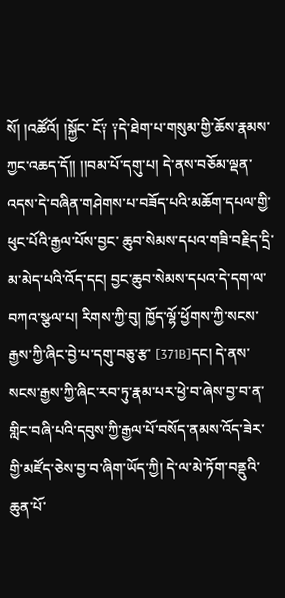སོ། །འཚོའོ། །སྐྱོང་ ངོ༑ ༑དེ་ཐེག་པ་གསུམ་གྱི་ཆོས་རྣམས་ཀྱང་འཆད་དོ།། །།བམ་པོ་དགུ་པ། དེ་ནས་བཅོམ་ལྡན་འདས་དེ་བཞིན་གཤེགས་པ་བཟོད་པའི་མཆོག་དཔལ་གྱི་ཕུང་པོའི་རྒྱལ་པོས་བྱང་ ཆུབ་སེམས་དཔའ་གཟི་བརྗིད་དྲི་མ་མེད་པའི་འོད་དང། བྱང་ཆུབ་སེམས་དཔའ་དེ་དག་ལ་བཀའ་སྩལ་པ། རིགས་ཀྱི་བུ། ཁྱོད་ལྷོ་ཕྱོགས་ཀྱི་སངས་རྒྱས་ཀྱི་ཞིང་བྱེ་པ་དགུ་བཅུ་རྩ་ [371B]དང། དེ་ནས་སངས་རྒྱས་ཀྱི་ཞིང་རབ་ཏུ་རྣམ་པར་ཕྱེ་བ་ཞེས་བྱ་བ་ན་གླིང་བཞི་པའི་དབུས་ཀྱི་རྒྱལ་པོ་བསོད་ནམས་འོད་ཟེར་ གྱི་མཛོད་ཅེས་བྱ་བ་ཞིག་ཡོད་ཀྱི། དེ་ལ་མེ་ཏོག་བནྡུའི་ཆུན་པོ་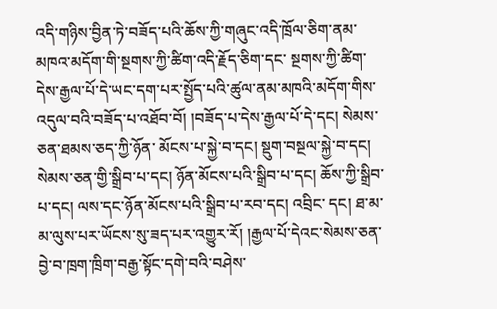འདི་གཉིས་བྱིན་ཏེ་བཟོད་པའི་ཆོས་ཀྱི་གཞུང་འདི་ཁྲོལ་ཅིག་ནམ་མཁའ་མདོག་གི་སྔགས་ཀྱི་ཚིག་འདི་རྗོད་ཅིག་དང་ སྔགས་ཀྱི་ཚིག་དེས་རྒྱལ་པོ་དེ་ཡང་དག་པར་སྤྱོད་པའི་ཚུལ་ནམ་མཁའི་མདོག་གིས་འདུལ་བའི་བཟོད་པ་འཐོབ་བོ། །བཟོད་པ་དེས་རྒྱལ་པོ་དེ་དང། སེམས་ཅན་ཐམས་ཅད་ཀྱི་ཉོན་ མོངས་པ་སྐྱེ་བ་དང། སྡུག་བསྔལ་སྐྱེ་བ་དང། སེམས་ཅན་གྱི་སྒྲིབ་པ་དང། ཉོན་མོངས་པའི་སྒྲིབ་པ་དང། ཆོས་ཀྱི་སྒྲིབ་པ་དང། ལས་དང་ཉོན་མོངས་པའི་སྒྲིབ་པ་རབ་དང། འབྲིང་ དང། ཐ་མ་མ་ལུས་པར་ཡོངས་སུ་ཟད་པར་འགྱུར་རོ། །རྒྱལ་པོ་དེའང་སེམས་ཅན་བྱེ་བ་ཁྲག་ཁྲིག་བརྒྱ་སྟོང་དགེ་བའི་བཤེས་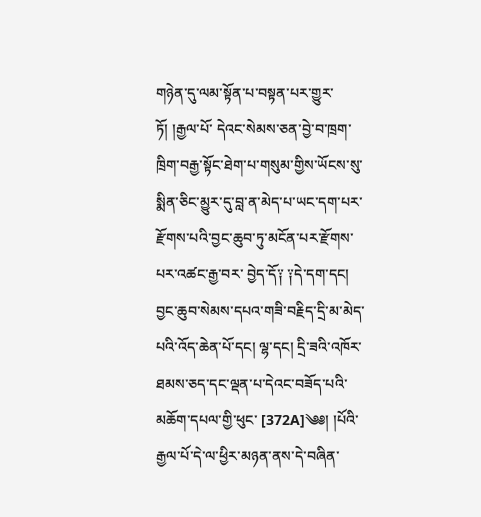གཉེན་དུ་ལམ་སྟོན་པ་བསྟན་པར་གྱུར་ཏོ། །རྒྱལ་པོ་ དེའང་སེམས་ཅན་བྱེ་བ་ཁྲག་ཁྲིག་བརྒྱ་སྟོང་ཐེག་པ་གསུམ་གྱིས་ཡོངས་སུ་སྨིན་ཅིང་མྱུར་དུ་བླ་ན་མེད་པ་ཡང་དག་པར་རྫོགས་པའི་བྱང་ཆུབ་ཏུ་མངོན་པར་རྫོགས་པར་འཚང་རྒྱ་བར་ བྱེད་དོ༑ ༑དེ་དག་དང། བྱང་ཆུབ་སེམས་དཔའ་གཟི་བརྗིད་དྲི་མ་མེད་པའི་འོད་ཆེན་པོ་དང། ལྷ་དང། དྲི་ཟའི་འཁོར་ཐམས་ཅད་དང་ལྡན་པ་དེའང་བཟོད་པའི་མཆོག་དཔལ་གྱི་ཕུང་ [372A]༄༅། །པོའི་རྒྱལ་པོ་དེ་ལ་ཕྱིར་མཉན་ནས་དེ་བཞིན་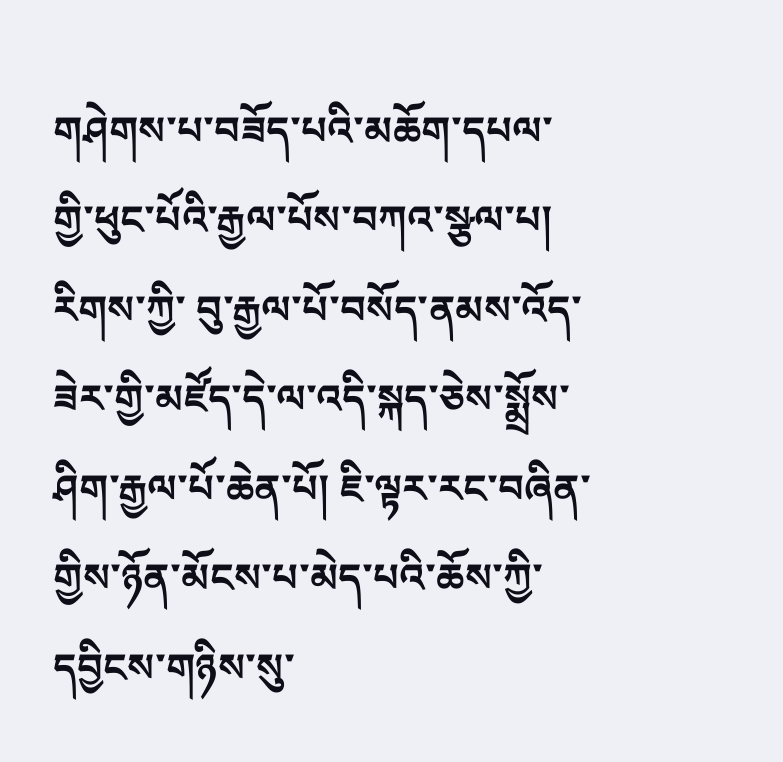གཤེགས་པ་བཟོད་པའི་མཆོག་དཔལ་གྱི་ཕུང་པོའི་རྒྱལ་པོས་བཀའ་སྩལ་པ། རིགས་ཀྱི་ བུ་རྒྱལ་པོ་བསོད་ནམས་འོད་ཟེར་གྱི་མཛོད་དེ་ལ་འདི་སྐད་ཅེས་སྨྲོས་ཤིག་རྒྱལ་པོ་ཆེན་པོ། ཇི་ལྟར་རང་བཞིན་གྱིས་ཉོན་མོངས་པ་མེད་པའི་ཆོས་ཀྱི་ དབྱིངས་གཉིས་སུ་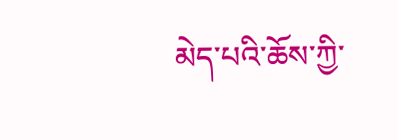མེད་པའི་ཆོས་ཀྱི་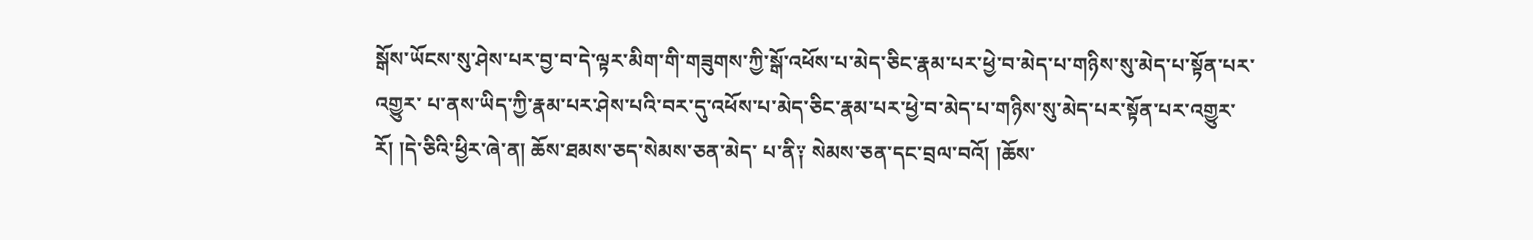སྒོས་ཡོངས་སུ་ཤེས་པར་བྱ་བ་དེ་ལྟར་མིག་གི་གཟུགས་ཀྱི་སྒོ་འཕོས་པ་མེད་ཅིང་རྣམ་པར་ཕྱེ་བ་མེད་པ་གཉིས་སུ་མེད་པ་སྟོན་པར་འགྱུར་ པ་ནས་ཡིད་ཀྱི་རྣམ་པར་ཤེས་པའི་བར་དུ་འཕོས་པ་མེད་ཅིང་རྣམ་པར་ཕྱེ་བ་མེད་པ་གཉིས་སུ་མེད་པར་སྟོན་པར་འགྱུར་རོ། །དེ་ཅིའི་ཕྱིར་ཞེ་ན། ཆོས་ཐམས་ཅད་སེམས་ཅན་མེད་ པ་ནི༑ སེམས་ཅན་དང་བྲལ་བའོ། །ཆོས་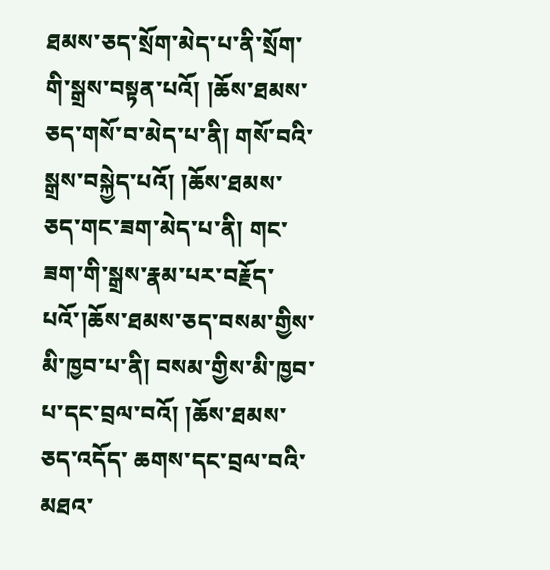ཐམས་ཅད་སྲོག་མེད་པ་ནི་སྲོག་གི་སྒྲས་བསྟན་པའོ། །ཆོས་ཐམས་ཅད་གསོ་བ་མེད་པ་ནི། གསོ་བའི་སྒྲས་བསྐྱེད་པའོ། །ཆོས་ཐམས་ ཅད་གང་ཟག་མེད་པ་ནི། གང་ཟག་གི་སྒྲས་རྣམ་པར་བརྗོད་པའོ་།ཆོས་ཐམས་ཅད་བསམ་གྱིས་མི་ཁྱབ་པ་ནི། བསམ་གྱིས་མི་ཁྱབ་པ་དང་བྲལ་བའོ། །ཆོས་ཐམས་ཅད་འདོད་ ཆགས་དང་བྲལ་བའི་མཐའ་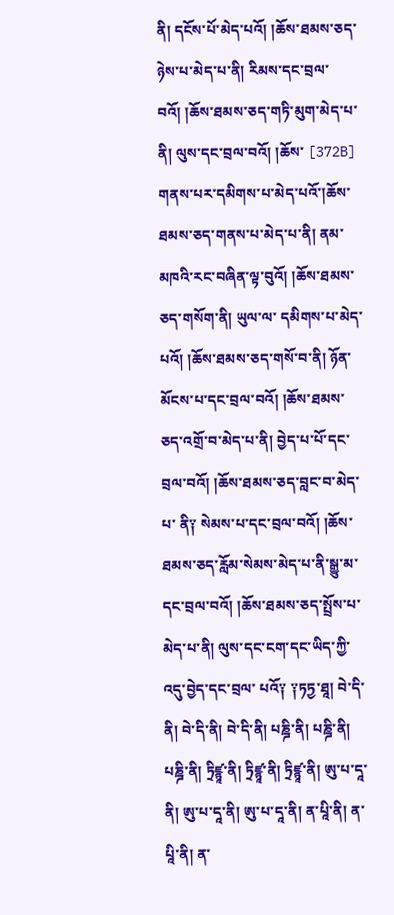ནི། དངོས་པོ་མེད་པའོ། །ཆོས་ཐམས་ཅད་ཉེས་པ་མེད་པ་ནི། རིམས་དང་བྲལ་བའོ། །ཆོས་ཐམས་ཅད་གཏི་མུག་མེད་པ་ནི། ལུས་དང་བྲལ་བའོ། །ཆོས་ [372B] གནས་པར་དམིགས་པ་མེད་པའོ་།ཆོས་ཐམས་ཅད་གནས་པ་མེད་པ་ནི། ནམ་མཁའི་རང་བཞིན་ལྟ་བུའོ། །ཆོས་ཐམས་ཅད་གསོག་ནི། ཡུལ་ལ་ དམིགས་པ་མེད་པའོ། །ཆོས་ཐམས་ཅད་གསོ་བ་ནི། ཉོན་མོངས་པ་དང་བྲལ་བའོ། །ཆོས་ཐམས་ཅད་འགྲོ་བ་མེད་པ་ནི། བྱེད་པ་པོ་དང་བྲལ་བའོ། །ཆོས་ཐམས་ཅད་བླང་བ་མེད་པ་ ནི༑ སེམས་པ་དང་བྲལ་བའོ། །ཆོས་ཐམས་ཅད་རློམ་སེམས་མེད་པ་ནི་སྒྱུ་མ་དང་བྲལ་བའོ། །ཆོས་ཐམས་ཅད་སྤྲོས་པ་མེད་པ་ནི། ལུས་དང་ངག་དང་ཡིད་ཀྱི་འདུ་བྱེད་དང་བྲལ་ པའོ༑ ༑ཏཏྱ་ཐཱ། བེ་དི་ནི། བེ་དི་ནི། བེ་དི་ནི། པཎྜི་ནི། པཎྜི་ནི། པཎྜི་ནི། ཏྲིཛྙཱ་ནི། ཏྲིཛྙཱ་ནི། ཏྲིཛྙཱ་ནི། ཨུ་པ་དཱ་ནི། ཨུ་པ་དཱ་ནི། ཨུ་པ་དཱ་ནི། ན་པཱི་ནི། ན་པཱི་ནི། ན་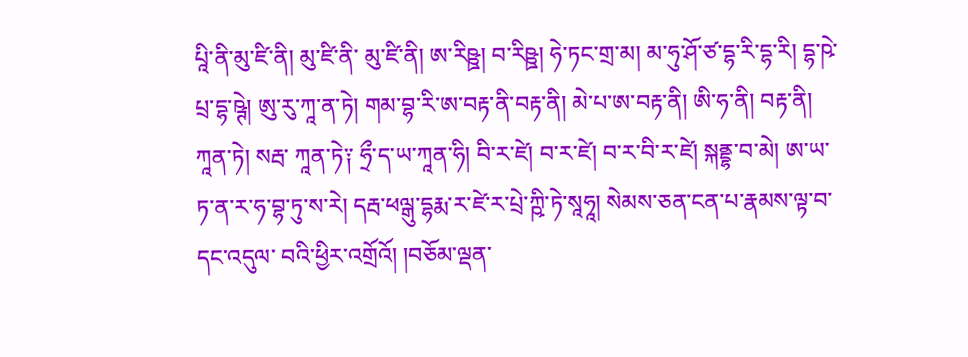པཱི་ནི་མུ་ཛི་ནི། མུ་ཛི་ནི་ མུ་ཛི་ནི། ཨ་རིཥྛ། བ་རིཥྛ། ཧེ་ཏང་གྲ་མ། མ་ཧུ་ཤོ་ཙ་དྷ་རི་དྷ་རི། དྷ་ཥེ་པྲ་དྷ་ཥྚེ། ཨུ་རུ་ཀཱ་ན་ཏེ། གམ་བྷ་རི་ཨ་བརྟ་ནི་བརྟ་ནི། མེ་པ་ཨ་བརྟ་ནི། ཨི་ཧ་ནི། བརྟ་ནི། ཀཱན་ཏེ། སརྦ་ ཀཱན་ཏེ༑ ཧྲྀ་ད་ཡ་ཀཱན་ཧི། བི་ར་ཛེ། བ་ར་ཛེ། བ་ར་བི་ར་ཛེ། སྐནྡྷ་བ་མེ། ཨ་ཡ་ཏ་ན་ར་ཧ་བྷ་ཏུ་ས་རེ། དརྦ་ཕལྒུ་དྷརྨ་ར་ཛེ་ར་པྲེ་ཀྵི་ཏེ་སཱཧཱ། སེམས་ཅན་ངན་པ་རྣམས་ལྟ་བ་དང་འདུལ་ བའི་ཕྱིར་འགྲོའོ། །བཅོམ་ལྡན་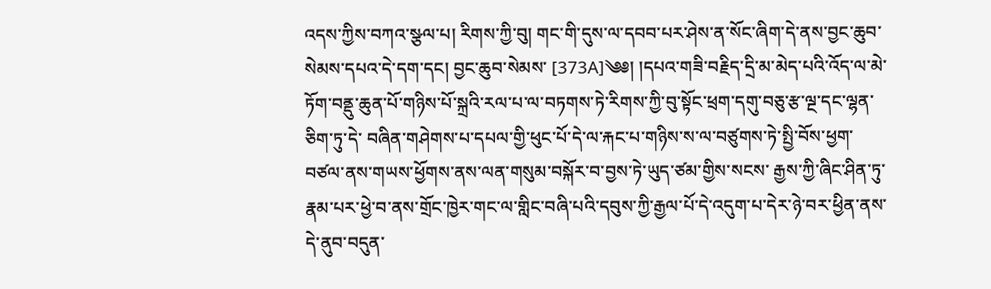འདས་ཀྱིས་བཀའ་སྩལ་པ། རིགས་ཀྱི་བུ། གང་གི་དུས་ལ་དབབ་པར་ཤེས་ན་སོང་ཞིག་དེ་ནས་བྱང་ཆུབ་སེམས་དཔའ་དེ་དག་དང། བྱང་ཆུབ་སེམས་ [373A]༄༅། །དཔའ་གཟི་བརྗིད་དྲི་མ་མེད་པའི་འོད་ལ་མེ་ཏོག་བནྡུ་ཆུན་པོ་གཉིས་པོ་སྐྲའི་རལ་པ་ལ་བཏགས་ཏེ་རིགས་ཀྱི་བུ་སྟོང་ཕྲག་དགུ་བཅུ་རྩ་ལྔ་དང་ལྷན་ཅིག་ཏུ་དེ་ བཞིན་གཤེགས་པ་དཔལ་གྱི་ཕུང་པོ་དེ་ལ་རྐང་པ་གཉིས་ས་ལ་བཙུགས་ཏེ་སྤྱི་བོས་ཕྱག་བཙལ་ནས་གཡས་ཕྱོགས་ནས་ལན་གསུམ་བསྐོར་བ་བྱས་ཏེ་ཡུད་ཙམ་གྱིས་སངས་ རྒྱས་ཀྱི་ཞིང་ཤིན་ཏུ་རྣམ་པར་ཕྱེ་བ་ནས་གྲོང་ཁྱེར་གང་ལ་གླིང་བཞི་པའི་དབུས་ཀྱི་རྒྱལ་པོ་དེ་འདུག་པ་དེར་ཉེ་བར་ཕྱིན་ནས་དེ་ནུབ་བདུན་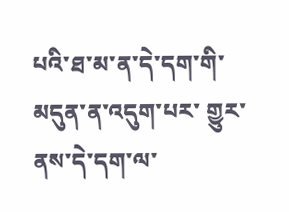པའི་ཐ་མ་ན་དེ་དག་གི་མདུན་ན་འདུག་པར་ གྱུར་ནས་དེ་དག་ལ་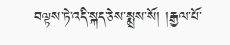བལྟས་ཏེ་འདི་སྐད་ཅེས་སྨྲས་སོ། །རྒྱལ་པོ་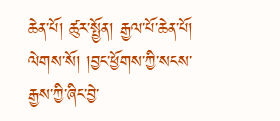ཆེན་པོ། ཚུར་སྤྱོན། རྒྱལ་པོ་ཆེན་པོ། ལེགས་སོ། །བྱང་ཕྱོགས་ཀྱི་སངས་རྒྱས་ཀྱི་ཞིང་བྱེ་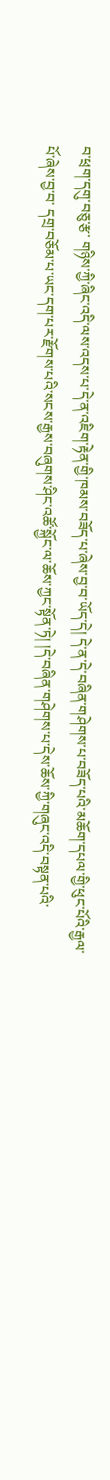བ་ཕྲག་དགུ་བཅུ་རྩ་ གཉིས་ཀྱི་ཞིང་འདི་ལས་འདས་པ་དེ་ན་འཇིག་རྟེན་གྱི་ཁམས་བཟོད་པ་ཞེས་བྱ་བ་ཡོད་དེ། དེ་ན་དེ་བཞིན་གཤེགས་པ་བཟོད་པའི་མཆོག་དཔལ་གྱི་ཕུང་པོའི་རྒྱལ་པོ་ཞེས་བྱ་བ་ དགྲ་བཅོམ་པ་ཡང་དག་པར་རྫོགས་པའི་སངས་རྒྱས་བཞུགས་ཤིང་འཚོ་སྐྱོང་ལ་ཆོས་ཀྱང་སྟོན་ཏེ། །དེ་བཞིན་གཤེགས་པ་དེས་ཆོས་ཀྱི་གཞུང་འདི་བསྟན་པའི་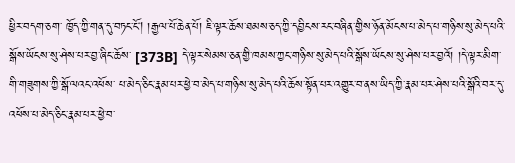ཕྱིར་བདག་ཅག་ ཁྱོད་ཀྱི་གན་དུ་བཏང་ངོ། །རྒྱལ་པོ་ཆེན་པོ། ཇི་ལྟར་ཆོས་ཐམས་ཅད་ཀྱི་དབྱིངས་རང་བཞིན་གྱིས་ཉོན་མོངས་པ་མེད་པ་གཉིས་སུ་མེད་པའི་སྒོས་ཡོངས་སུ་ཤེས་པར་བྱ་ཞིང་ཆོས་ [373B] དེ་ལྟར་སེམས་ཅན་གྱི་ཁམས་ཀྱང་གཉིས་སུ་མེད་པའི་སྒོས་ཡོངས་སུ་ཤེས་པར་བྱའོ། །དེ་ལྟར་མིག་གི་གཟུགས་ཀྱི་སྒོ་ལའང་འཕོས་ པ་མེད་ཅིང་རྣམ་པར་ཕྱེ་བ་མེད་པ་གཉིས་སུ་མེད་པའི་ཆོས་སྟོན་པར་འགྱུར་བ་ནས་ཡིད་ཀྱི་རྣམ་པར་ཤེས་པའི་སྒོའི་བར་དུ་འཕོས་པ་མེད་ཅིང་རྣམ་པར་ཕྱེ་བ་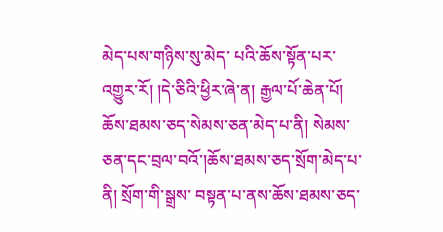མེད་པས་གཉིས་སུ་མེད་ པའི་ཆོས་སྟོན་པར་འགྱུར་རོ། །དེ་ཅིའི་ཕྱིར་ཞེ་ན། རྒྱལ་པོ་ཆེན་པོ། ཆོས་ཐམས་ཅད་སེམས་ཅན་མེད་པ་ནི། སེམས་ཅན་དང་བྲལ་བའོ་།ཆོས་ཐམས་ཅད་སྲོག་མེད་པ་ནི། སྲོག་གི་སྒྲས་ བསྟན་པ་ནས་ཆོས་ཐམས་ཅད་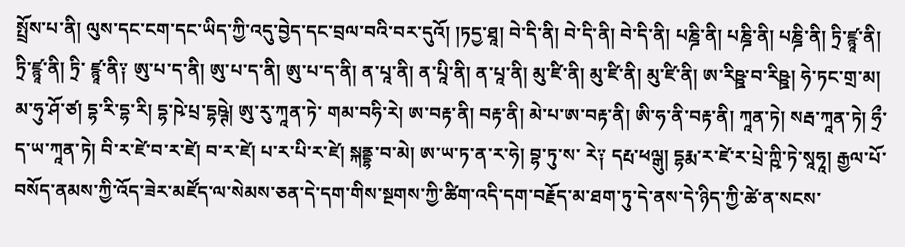སྤྲོས་པ་ནི། ལུས་དང་ངག་དང་ཡིད་ཀྱི་འདུ་བྱེད་དང་བྲལ་བའི་བར་དུའོ། །ཏདྱ་ཐཱ། བེ་དི་ནི། བེ་དི་ནི། བེ་དི་ནི། པཎྜི་ནི། པཎྜི་ནི། པཎྜི་ནི། ཏྲི་ཛྙཱ་ནི། ཏྲི་ཛྙཱ་ནི། ཏྲི་ ཛྙཱ་ནི༑ ཨུ་པ་ད་ནི། ཨུ་པ་ད་ནི། ཨུ་པ་ད་ནི། ན་པཱ་ནི། ན་པཱི་ནི། ན་པཱ་ནི། མུ་ཛི་ནི། མུ་ཛི་ནི། མུ་ཛི་ནི། ཨ་རིཥྛ་བ་རིཥྛ། ཧེ་ཏང་གྲ་མ། མ་ཧུ་ཤོ་ཙ། དྷ་རི་དྷ་རི། དྷ་ཥེ་པྲ་དྷཥྚེ། ཨུ་རུ་ཀཱན་ཏེ་ གམ་བཧི་རེ། ཨ་བརྟ་ནི། བརྟ་ནི། མེ་པ་ཨ་བརྟ་ནི། ཨི་ཧ་ནི་བརྟ་ནི། ཀཱན་ཏེ། སརྦ་ཀཱན་ཏེ། ཧྲྀ་ད་ཡ་ཀཱན་ཏེ། བི་ར་ཛེ་བ་ར་ཛེ། བ་ར་ཛེ། པ་ར་པི་ར་ཛེ། སྐནྡྷ་བ་མེ། ཨ་ཡ་ཏ་ན་ར་ཧེ། བྷ་ཏུ་ས་ རེ༑ དརྤ་ཕལྒུ། དྷརྨ་ར་ཛེ་ར་པྲེ་ཀྵི་ཏེ་སཱཧཱ། རྒྱལ་པོ་བསོད་ནམས་ཀྱི་འོད་ཟེར་མཛོད་ལ་སེམས་ཅན་དེ་དག་གིས་སྔགས་ཀྱི་ཚིག་འདི་དག་བརྗོད་མ་ཐག་ཏུ་དེ་ནས་དེ་ཉིད་ཀྱི་ཚེ་ན་སངས་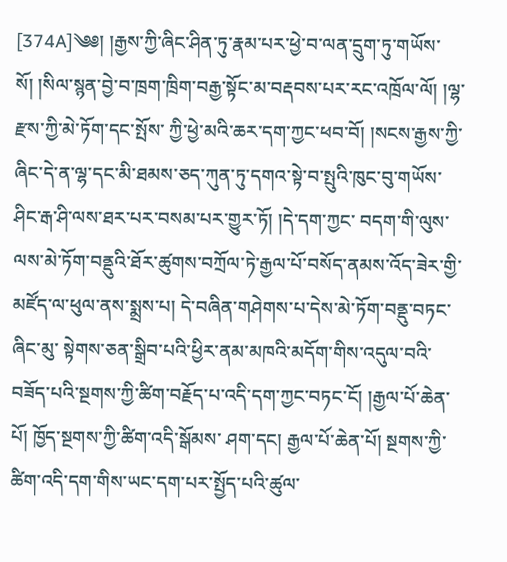[374A]༄༅། །རྒྱས་ཀྱི་ཞིང་ཤིན་ཏུ་རྣམ་པར་ཕྱེ་བ་ལན་དྲུག་ཏུ་གཡོས་སོ། །སིལ་སྙན་བྱེ་བ་ཁྲག་ཁྲིག་བརྒྱ་སྟོང་མ་བརྡབས་པར་རང་འཁྲོལ་ལོ། །ལྷ་རྫས་ཀྱི་མེ་ཏོག་དང་སྤོས་ ཀྱི་ཕྱེ་མའི་ཆར་དག་ཀྱང་ཕབ་བོ། །སངས་རྒྱས་ཀྱི་ཞིང་དེ་ན་ལྷ་དང་མི་ཐམས་ཅད་ཀུན་ཏུ་དགའ་སྟེ་བ་སྤུའི་ཁུང་བུ་གཡོས་ཤིང་རྒ་ཤི་ལས་ཐར་པར་བསམ་པར་གྱུར་ཏོ། །དེ་དག་ཀྱང་ བདག་གི་ལུས་ལས་མེ་ཏོག་བནྡུའི་ཐོར་ཚུགས་བཀྲོལ་ཏེ་རྒྱལ་པོ་བསོད་ནམས་འོད་ཟེར་གྱི་མཛོད་ལ་ཕུལ་ནས་སྨྲས་པ། དེ་བཞིན་གཤེགས་པ་དེས་མེ་ཏོག་བནྡུ་བཏང་ཞིང་མུ་ སྟེགས་ཅན་སྒྲིབ་པའི་ཕྱིར་ནམ་མཁའི་མདོག་གིས་འདུལ་བའི་བཟོད་པའི་སྔགས་ཀྱི་ཚིག་བརྗོད་པ་འདི་དག་ཀྱང་བཏང་ངོ། །རྒྱལ་པོ་ཆེན་པོ། ཁྱོད་སྔགས་ཀྱི་ཚིག་འདི་སྒོམས་ ཤག་དང། རྒྱལ་པོ་ཆེན་པོ། སྔགས་ཀྱི་ཚིག་འདི་དག་གིས་ཡང་དག་པར་སྤྱོད་པའི་ཚུལ་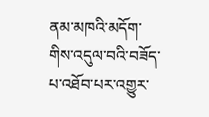ནམ་མཁའི་མདོག་གིས་འདུལ་བའི་བཟོད་པ་འཐོབ་པར་འགྱུར་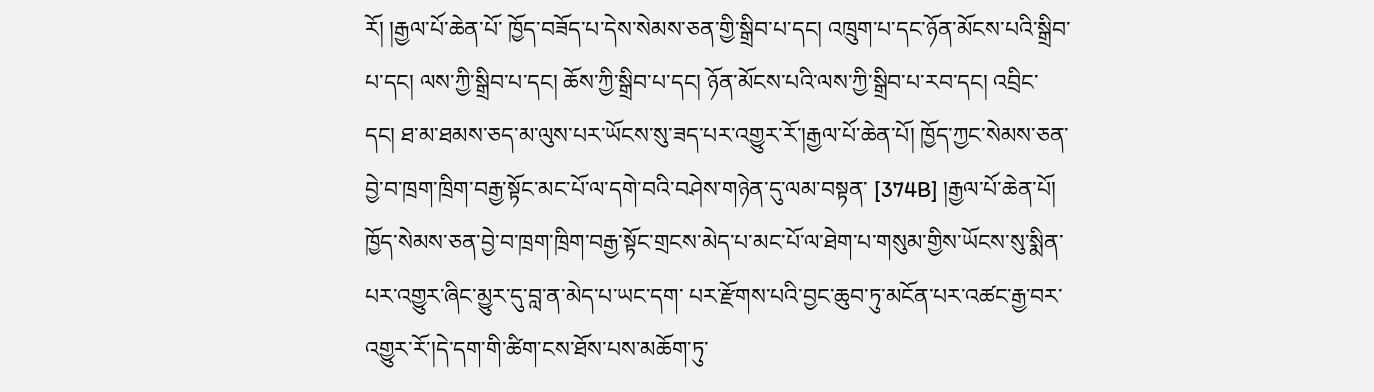རོ། །རྒྱལ་པོ་ཆེན་པོ་ ཁྱོད་བཟོད་པ་དེས་སེམས་ཅན་གྱི་སྒྲིབ་པ་དང། འཁྲུག་པ་དང་ཉོན་མོངས་པའི་སྒྲིབ་པ་དང། ལས་ཀྱི་སྒྲིབ་པ་དང། ཆོས་ཀྱི་སྒྲིབ་པ་དང། ཉོན་མོངས་པའི་ལས་ཀྱི་སྒྲིབ་པ་རབ་དང། འབྲིང་ དང། ཐ་མ་ཐམས་ཅད་མ་ལུས་པར་ཡོངས་སུ་ཟད་པར་འགྱུར་རོ་།རྒྱལ་པོ་ཆེན་པོ། ཁྱོད་ཀྱང་སེམས་ཅན་བྱེ་བ་ཁྲག་ཁྲིག་བརྒྱ་སྟོང་མང་པོ་ལ་དགེ་བའི་བཤེས་གཉེན་དུ་ལམ་བསྟན་ [374B] །རྒྱལ་པོ་ཆེན་པོ། ཁྱོད་སེམས་ཅན་བྱེ་བ་ཁྲག་ཁྲིག་བརྒྱ་སྟོང་གྲངས་མེད་པ་མང་པོ་ལ་ཐེག་པ་གསུམ་གྱིས་ཡོངས་སུ་སྨིན་པར་འགྱུར་ཞིང་མྱུར་དུ་བླ་ན་མེད་པ་ཡང་དག་ པར་རྫོགས་པའི་བྱང་ཆུབ་ཏུ་མངོན་པར་འཚང་རྒྱ་བར་འགྱུར་རོ་།དེ་དག་གི་ཚིག་ངས་ཐོས་པས་མཆོག་ཏུ་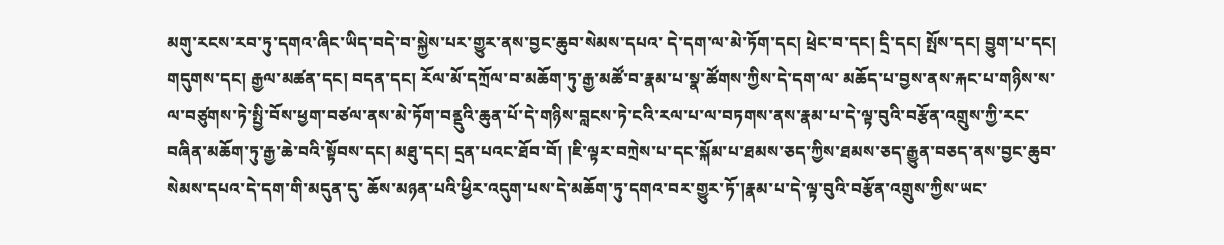མགུ་རངས་རབ་ཏུ་དགའ་ཞིང་ཡིད་བདེ་བ་སྐྱེས་པར་གྱུར་ནས་བྱང་ཆུབ་སེམས་དཔའ་ དེ་དག་ལ་མེ་ཏོག་དང། ཕྲེང་བ་དང། དྲི་དང། སྤོས་དང། བྱུག་པ་དང། གདུགས་དང། རྒྱལ་མཚན་དང། བདན་དང། རོལ་མོ་དཀྲོལ་བ་མཆོག་ཏུ་རྒྱ་མཚོ་བ་རྣམ་པ་སྣ་ཚོགས་ཀྱིས་དེ་དག་ལ་ མཆོད་པ་བྱས་ནས་རྐང་པ་གཉིས་ས་ལ་བཙུགས་ཏེ་སྤྱི་བོས་ཕྱག་བཙལ་ནས་མེ་ཏོག་བནྡུའི་ཆུན་པོ་དེ་གཉིས་བླངས་ཏེ་ངའི་རལ་པ་ལ་བཏགས་ནས་རྣམ་པ་དེ་ལྟ་བུའི་བརྩོན་འགྲུས་ཀྱི་རང་ བཞིན་མཆོག་ཏུ་རྒྱ་ཆེ་བའི་སྟོབས་དང། མཐུ་དང། དྲན་པའང་ཐོབ་བོ། །ཇི་ལྟར་བཀྲེས་པ་དང་སྐོམ་པ་ཐམས་ཅད་ཀྱིས་ཐམས་ཅད་རྒྱུན་བཅད་ནས་བྱང་ཆུབ་སེམས་དཔའ་དེ་དག་གི་མདུན་དུ་ ཆོས་མཉན་པའི་ཕྱིར་འདུག་པས་དེ་མཆོག་ཏུ་དགའ་བར་གྱུར་ཏོ་།རྣམ་པ་དེ་ལྟ་བུའི་བརྩོན་འགྲུས་ཀྱིས་ཡང་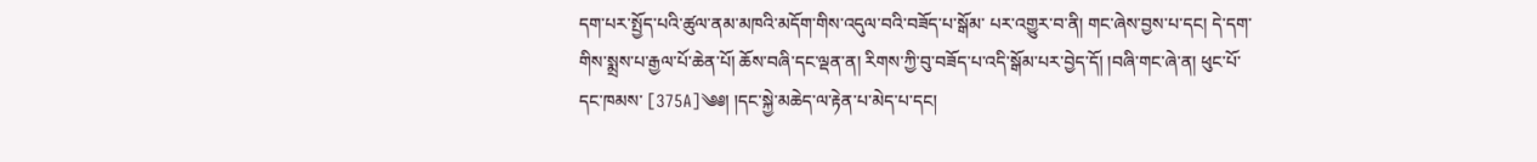དག་པར་སྤྱོད་པའི་ཚུལ་ནམ་མཁའི་མདོག་གིས་འདུལ་བའི་བཟོད་པ་སྒོམ་ པར་འགྱུར་བ་ནི། གང་ཞེས་བྱས་པ་དང། དེ་དག་གིས་སྨྲས་པ་རྒྱལ་པོ་ཆེན་པོ། ཆོས་བཞི་དང་ལྡན་ན། རིགས་ཀྱི་བུ་བཟོད་པ་འདི་སྒོམ་པར་བྱེད་དོ། །བཞི་གང་ཞེ་ན། ཕུང་པོ་དང་ཁམས་ [375A]༄༅། །དང་སྐྱེ་མཆེད་ལ་རྟེན་པ་མེད་པ་དང།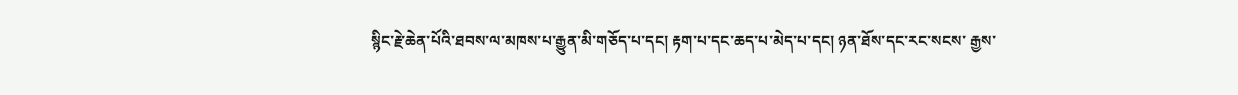སྙིང་རྗེ་ཆེན་པོའི་ཐབས་ལ་མཁས་པ་རྒྱུན་མི་གཅོད་པ་དང། རྟག་པ་དང་ཆད་པ་མེད་པ་དང། ཉན་ཐོས་དང་རང་སངས་ རྒྱས་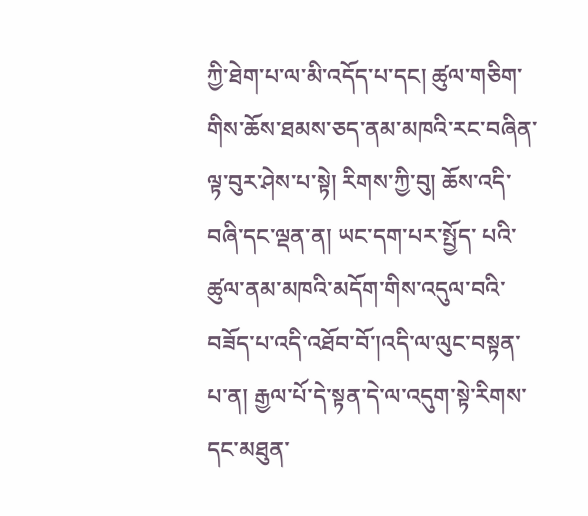ཀྱི་ཐེག་པ་ལ་མི་འདོད་པ་དང། ཚུལ་གཅིག་གིས་ཆོས་ཐམས་ཅད་ནམ་མཁའི་རང་བཞིན་ལྟ་བུར་ཤེས་པ་སྟེ། རིགས་ཀྱི་བུ། ཆོས་འདི་བཞི་དང་ལྡན་ན། ཡང་དག་པར་སྤྱོད་ པའི་ཚུལ་ནམ་མཁའི་མདོག་གིས་འདུལ་བའི་བཟོད་པ་འདི་འཐོབ་བོ་།འདི་ལ་ལུང་བསྟན་པ་ན། རྒྱལ་པོ་དེ་སྟན་དེ་ལ་འདུག་སྟེ་རིགས་དང་མཐུན་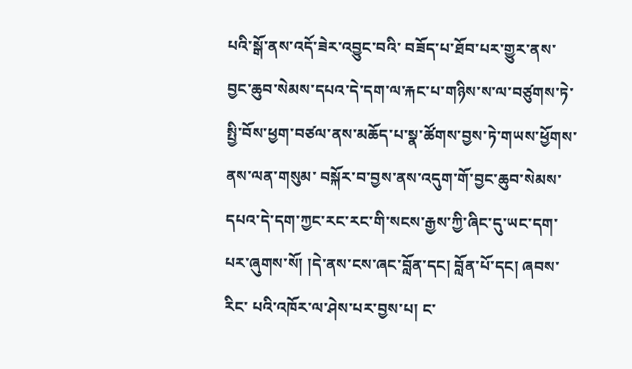པའི་སྒོ་ནས་འདོ་ཟེར་འབྱུང་བའི་ བཟོད་པ་ཐོབ་པར་གྱུར་ནས་བྱང་ཆུབ་སེམས་དཔའ་དེ་དག་ལ་རྐང་པ་གཉིས་ས་ལ་བཙུགས་ཏེ་སྤྱི་བོས་ཕྱག་བཙལ་ནས་མཆོད་པ་སྣ་ཚོགས་བྱས་ཏེ་གཡས་ཕྱོགས་ནས་ལན་གསུམ་ བསྐོར་བ་བྱས་ནས་འདུག་གོ་བྱང་ཆུབ་སེམས་དཔའ་དེ་དག་ཀྱང་རང་རང་གི་སངས་རྒྱས་ཀྱི་ཞིང་དུ་ཡང་དག་པར་ཞུགས་སོ། །དེ་ནས་ངས་ཞང་བློན་དང། བློན་པོ་དང། ཞབས་རིང་ པའི་འཁོར་ལ་ཤེས་པར་བྱས་པ། ང་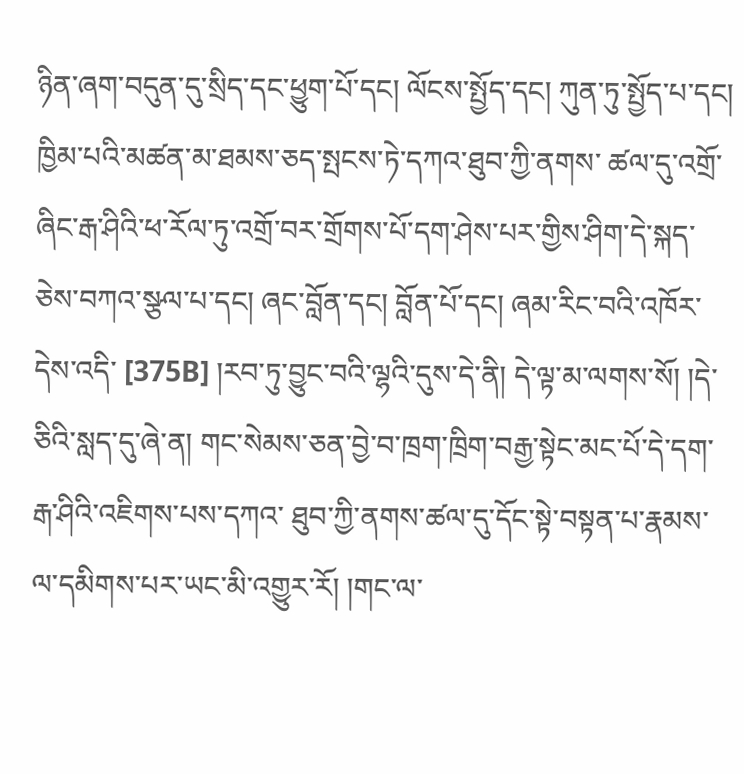ཉིན་ཞག་བདུན་དུ་སྲིད་དང་ཕྱུག་པོ་དང། ལོངས་སྤྱོད་དང། ཀུན་ཏུ་སྤྱོད་པ་དང། ཁྱིམ་པའི་མཚན་མ་ཐམས་ཅད་སྤངས་ཏེ་དཀའ་ཐུབ་ཀྱི་ནགས་ ཚལ་དུ་འགྲོ་ཞིང་རྒ་ཤིའི་ཕ་རོལ་ཏུ་འགྲོ་བར་གྲོགས་པོ་དག་ཤེས་པར་གྱིས་ཤིག་དེ་སྐད་ཅེས་བཀའ་སྩལ་པ་དང། ཞང་བློན་དང། བློན་པོ་དང། ཞམ་རིང་བའི་འཁོར་དེས་འདི་ [375B] །རབ་ཏུ་བྱུང་བའི་ལྷའི་དུས་དེ་ནི། དེ་ལྟ་མ་ལགས་སོ། །དེ་ཅིའི་སླད་དུ་ཞེ་ན། གང་སེམས་ཅན་བྱེ་བ་ཁྲག་ཁྲིག་བརྒྱ་སྟེང་མང་པོ་དེ་དག་རྒ་ཤིའི་འཇིགས་པས་དཀའ་ ཐུབ་ཀྱི་ནགས་ཚལ་དུ་དོང་སྟེ་བསྟན་པ་རྣམས་ལ་དམིགས་པར་ཡང་མི་འགྱུར་རོ། །གང་ལ་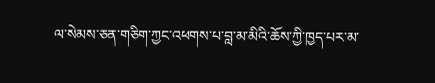ལ་སེམས་ཅན་གཅིག་ཀྱང་འཕགས་པ་བླ་མ་མིའི་ཆོས་ཀྱི་ཁྱད་པར་མ་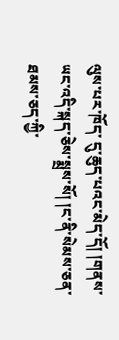ལུས་པར་ཁོད་ དུ་ཆུད་པའང་མེད་དོ། །གནས་ཡང་འདི་སྐད་ཅེས་སྨྲས་སོ། །ང་ནི་སེམས་ཅན་ཐམས་ཅད་ཀྱི་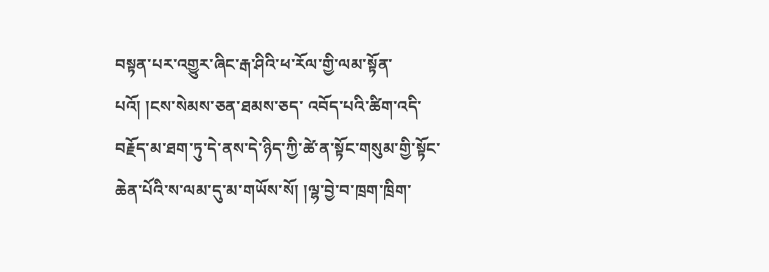བསྟན་པར་འགྱུར་ཞིང་རྒ་ཤིའི་ཕ་རོལ་གྱི་ལམ་སྟོན་པའོ། །ངས་སེམས་ཅན་ཐམས་ཅད་ འབོད་པའི་ཚིག་འདི་བརྗོད་མ་ཐག་ཏུ་དེ་ནས་དེ་ཉིད་ཀྱི་ཚེ་ན་སྟོང་གསུམ་གྱི་སྟོང་ཆེན་པོའི་ས་ལམ་དུ་མ་གཡོས་སོ། །ལྷ་བྱེ་བ་ཁྲག་ཁྲིག་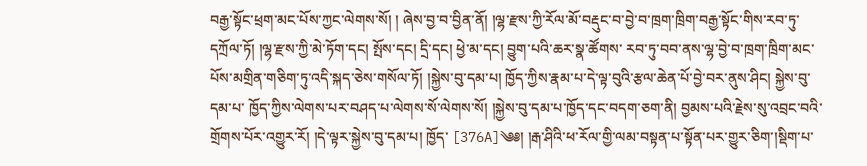བརྒྱ་སྟོང་ཕྲག་མང་པོས་ཀྱང་ལེགས་སོ། ། ཞེས་བྱ་བ་བྱིན་ནོ། །ལྷ་རྫས་ཀྱི་རོལ་མོ་བརྡུང་བ་བྱེ་བ་ཁྲག་ཁྲིག་བརྒྱ་སྟོང་གིས་རབ་ཏུ་དཀྲོལ་ཏོ། །ལྷ་རྫས་ཀྱི་མེ་ཏོག་དང། སྤོས་དང། དྲི་དང། ཕྱེ་མ་དང། བྱུག་པའི་ཆར་སྣ་ཚོགས་ རབ་ཏུ་བབ་ནས་ལྷ་བྱེ་བ་ཁྲག་ཁྲིག་མང་པོས་མགྲིན་གཅིག་ཏུ་འདི་སྐད་ཅེས་གསོལ་ཏོ། །སྐྱེས་བུ་དམ་པ། ཁྱོད་ཀྱིས་རྣམ་པ་དེ་ལྟ་བུའི་རྩལ་ཆེན་པོ་བྱེ་བར་ནུས་ཤིང། སྐྱེས་བུ་དམ་པ་ ཁྱོད་ཀྱིས་ལེགས་པར་བཤད་པ་ལེགས་སོ་ལེགས་སོ། །སྐྱེས་བུ་དམ་པ་ཁྱོད་དང་བདག་ཅག་ནི། བྱམས་པའི་རྗེས་སུ་འབྲང་བའི་གྲོགས་པོར་འགྱུར་རོ། །དེ་ལྟར་སྐྱེས་བུ་དམ་པ། ཁྱོད་ [376A]༄༅། །རྒ་ཤིའི་ཕ་རོལ་གྱི་ལམ་བསྟན་པ་སྟོན་པར་གྱུར་ཅིག་།སྡིག་པ་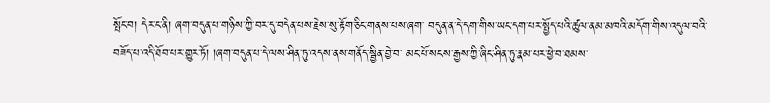སྤོང་བ། དེར་ང་ནི། ཞག་བདུན་པ་གཉིས་ཀྱི་བར་དུ་བདེན་པས་རྗེས་སུ་རྟོག་ཅིང་གནས་པས་ཞག་ བདུན་ན་དེ་དག་གིས་ཡང་དག་པར་སྤྱོད་པའི་ཚུལ་ནམ་མཁའི་མདོག་གིས་འདུལ་བའི་བཟོད་པ་འདི་ཐོབ་པར་གྱུར་ཏོ། །ཞག་བདུན་པ་དེ་ལས་ཤིན་ཏུ་འདས་ནས་གནོད་སྦྱིན་བྱེ་བ་ མང་པོ་སངས་རྒྱས་ཀྱི་ཞིང་ཤིན་ཏུ་རྣམ་པར་ཕྱེ་བ་ཐམས་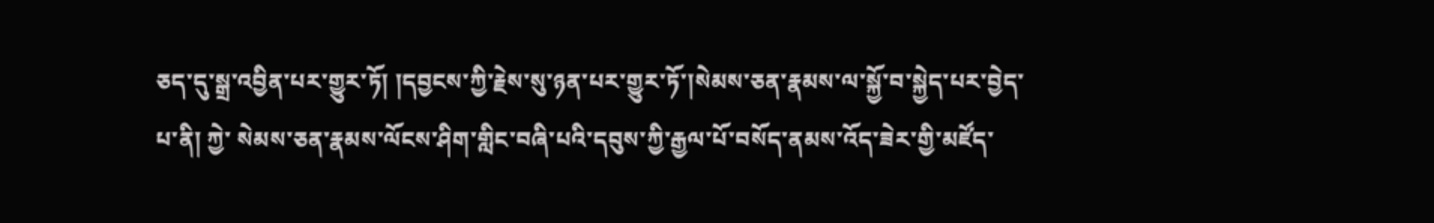ཅད་དུ་སྒྲ་འབྱིན་པར་གྱུར་ཏོ། །དབྱངས་ཀྱི་རྗེས་སུ་ཉན་པར་གྱུར་ཏོ་།སེམས་ཅན་རྣམས་ལ་སྐྱོ་བ་སྐྱེད་པར་བྱེད་པ་ནི། ཀྱེ་ སེམས་ཅན་རྣམས་ལོངས་ཤིག་གླིང་བཞི་པའི་དབུས་ཀྱི་རྒྱལ་པོ་བསོད་ནམས་འོད་ཟེར་གྱི་མཛོད་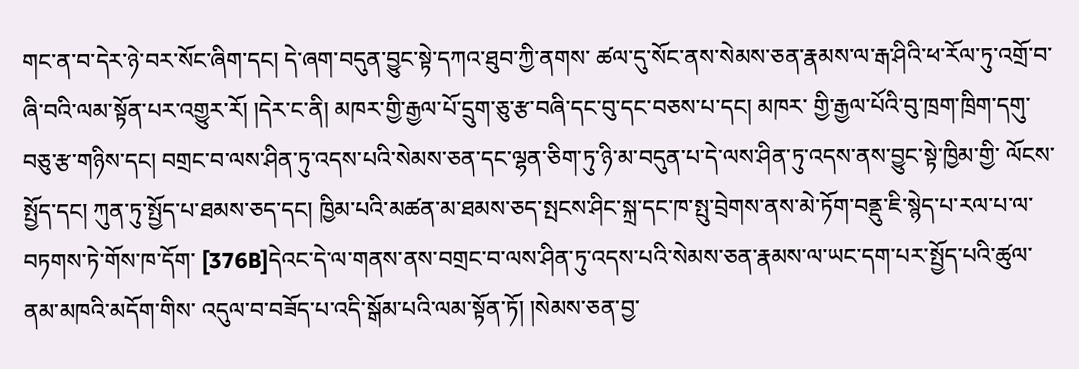གང་ན་བ་དེར་ཉེ་བར་སོང་ཞིག་དང། དེ་ཞག་བདུན་བྱུང་སྟེ་དཀའ་ཐུབ་ཀྱི་ནགས་ ཚལ་དུ་སོང་ནས་སེམས་ཅན་རྣམས་ལ་རྒ་ཤིའི་ཕ་རོལ་ཏུ་འགྲོ་བ་ཞི་བའི་ལམ་སྟོན་པར་འགྱུར་རོ། །དེར་ང་ནི། མཁར་གྱི་རྒྱལ་པོ་དྲུག་ཅུ་རྩ་བཞི་དང་བུ་དང་བཅས་པ་དང། མཁར་ གྱི་རྒྱལ་པོའི་བུ་ཁྲག་ཁྲིག་དགུ་བཅུ་རྩ་གཉིས་དང། བགྲང་བ་ལས་ཤིན་ཏུ་འདས་པའི་སེམས་ཅན་དང་ལྷན་ཅིག་ཏུ་ཉི་མ་བདུན་པ་དེ་ལས་ཤིན་ཏུ་འདས་ནས་བྱུང་སྟེ་ཁྱིམ་གྱི་ ལོངས་སྤྱོད་དང། ཀུན་ཏུ་སྤྱོད་པ་ཐམས་ཅད་དང། ཁྱིམ་པའི་མཚན་མ་ཐམས་ཅད་སྤངས་ཤིང་སྐྲ་དང་ཁ་སྤུ་བྲེགས་ནས་མེ་ཏོག་བནྡུ་ཇི་སྙེད་པ་རལ་པ་ལ་བཏགས་ཏེ་གོས་ཁ་དོག་ [376B]དེའང་དེ་ལ་གནས་ནས་བགྲང་བ་ལས་ཤིན་ཏུ་འདས་པའི་སེམས་ཅན་རྣམས་ལ་ཡང་དག་པར་སྤྱོད་པའི་ཚུལ་ནམ་མཁའི་མདོག་གིས་ འདུལ་བ་བཟོད་པ་འདི་སྒོམ་པའི་ལམ་སྟོན་ཏོ། །སེམས་ཅན་བྱ་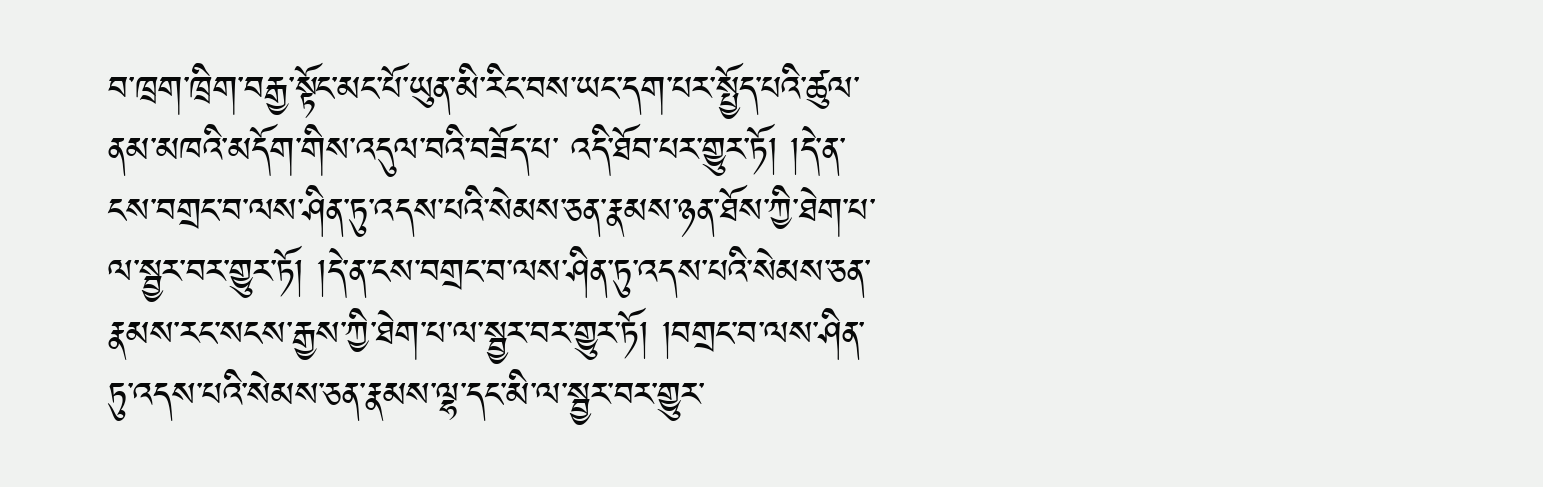བ་ཁྲག་ཁྲིག་བརྒྱ་སྟོང་མང་པོ་ཡུན་མི་རིང་བས་ཡང་དག་པར་སྤྱོད་པའི་ཚུལ་ནམ་མཁའི་མདོག་གིས་འདུལ་བའི་བཟོད་པ་ འདི་ཐོབ་པར་གྱུར་ཏོ། །དེ་ན་ངས་བགྲང་བ་ལས་ཤིན་ཏུ་འདས་པའི་སེམས་ཅན་རྣམས་ཉན་ཐོས་ཀྱི་ཐེག་པ་ལ་སྦྱར་བར་གྱུར་ཏོ། །དེ་ན་ངས་བགྲང་བ་ལས་ཤིན་ཏུ་འདས་པའི་སེམས་ཅན་ རྣམས་རང་སངས་རྒྱས་ཀྱི་ཐེག་པ་ལ་སྦྱར་བར་གྱུར་ཏོ། །བགྲང་བ་ལས་ཤིན་ཏུ་འདས་པའི་སེམས་ཅན་རྣམས་ལྷ་དང་མི་ལ་སྦྱར་བར་གྱུར་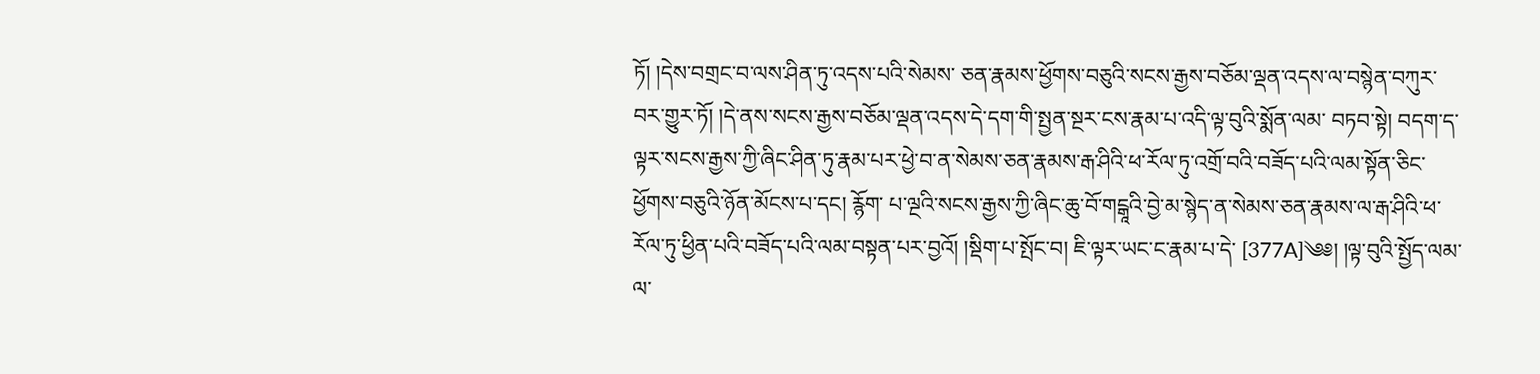ཏོ། །དེས་བགྲང་བ་ལས་ཤིན་ཏུ་འདས་པའི་སེམས་ ཅན་རྣམས་ཕྱོགས་བཅུའི་སངས་རྒྱས་བཅོམ་ལྡན་འདས་ལ་བསྙེན་བཀུར་བར་གྱུར་ཏོ། །དེ་ནས་སངས་རྒྱས་བཅོམ་ལྡན་འདས་དེ་དག་གི་སྤྱན་སྔར་ངས་རྣམ་པ་འདི་ལྟ་བུའི་སྨོན་ལམ་ བཏབ་སྟེ། བདག་ད་ལྟར་སངས་རྒྱས་ཀྱི་ཞིང་ཤིན་ཏུ་རྣམ་པར་ཕྱེ་བ་ན་སེམས་ཅན་རྣམས་རྒ་ཤིའི་ཕ་རོལ་ཏུ་འགྲོ་བའི་བཟོད་པའི་ལམ་སྟོན་ཅིང་ཕྱོགས་བཅུའི་ཉོན་མོངས་པ་དང། རྙོག་ པ་ལྔའི་སངས་རྒྱས་ཀྱི་ཞིང་ཆུ་བོ་གངྒཱའི་བྱེ་མ་སྙེད་ན་སེམས་ཅན་རྣམས་ལ་རྒ་ཤིའི་ཕ་རོལ་ཏུ་ཕྱིན་པའི་བཟོད་པའི་ལམ་བསྟན་པར་བྱའོ། །སྡིག་པ་སྤོང་བ། ཇི་ལྟར་ཡང་ང་རྣམ་པ་དེ་ [377A]༄༅། །ལྟ་བུའི་སྤྱོད་ལམ་ལ་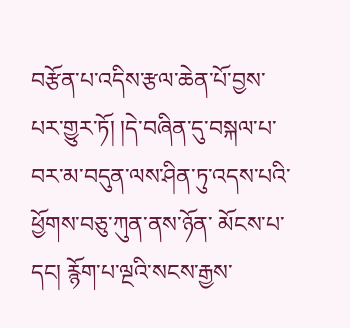བརྩོན་པ་འདིས་རྩལ་ཆེན་པོ་བྱས་པར་གྱུར་ཏོ། །དེ་བཞིན་དུ་བསྐལ་པ་བར་མ་བདུན་ལས་ཤིན་ཏུ་འདས་པའི་ཕྱོགས་བཅུ་ཀུན་ནས་ཉོན་ མོངས་པ་དང། རྙོག་པ་ལྔའི་སངས་རྒྱས་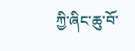ཀྱི་ཞིང་ཆུ་བོ་